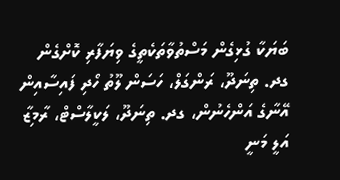ބަޔަކާ ގުޅިގެން މަސްތުވާތަކެތީގެ ވިޔަފާރި ކޮށްގެން ގދ. ތިނަދޫ، ރަންގަލް، ހަސަން ލޫތު ހޯދި ފައިސާއިން އޭނާގެ އަންހެނުން، ގދ. ތިނަދޫ، ލަކީލާސްޓް، ރާމިޒާ އަލީ މަނީ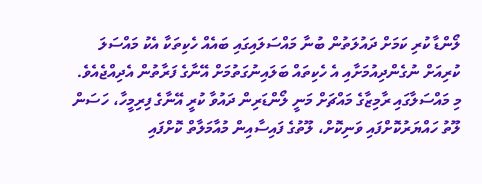ލޯންޑާ ކުރި ކަމަށް ދައުލަތުން ބުނާ މައްސަލައިގައި ބައެއް ހެކިތަކާ އެކު މައްސަލަ ކުރިއަށް ނުގެންދިއުމަށާއި އެ ހެކިތައް ބަލައިނުގަތުމަށް އޭނާގެ ފަރާތުން އެދިއްޖެއެވެ.
މި މައްސަލާގައި ރާމިޒާގެ މައްޗަށް މަނީ ލޯންޑަރިން ދައުވާ ކުރީ އޭނާގެ ފިރިމީހާ، ހަސަން ލޫތު ހައްޔަރުކޮށްފައި ވަނިކޮށް، ލޫތުގެ ފައިސާއިން މުއާމަލާތް ކޮށްފައި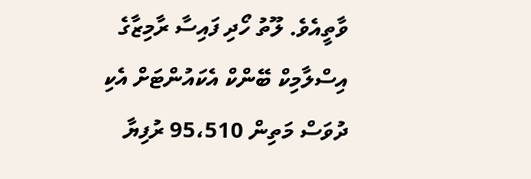ވާތީއެވެ. ލޫތު ހޯދި ފައިސާ ރާމިޒާގެ އިސްލާމިކް ބޭންކް އެކައުންޓަށް އެކި ދުވަސް މަތިން 95،510 ރުފިޔާ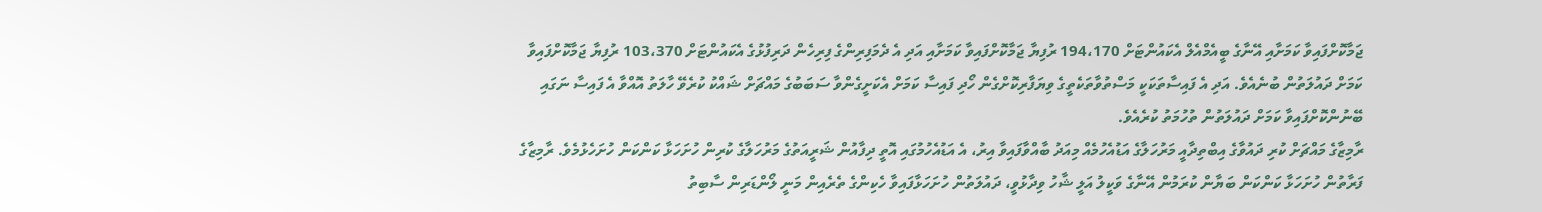ޖަމާކޮށްފައިވާ ކަމަށާއި އޭނާގެ ބީއެމްއެލް އެކައުންޓަށް 194،170 ރުފިޔާ ޖަމާކޮށްފައިވާ ކަމަށާއި އަދި އެ ދެމަފިރިންގެ ފިރިހެން ދަރިފުޅުގެ އެކައުންޓަށް 103،370 ރުފިޔާ ޖަމާކޮށްފައިވާ ކަމަށް ދައުލަތުން ބުނެއެވެ. އަދި އެ ފައިސާތަކަކީ މަސްތުވާތަކެތީގެ ވިޔަފާރިކޮށްގެން ހޯދި ފައިސާ ކަމަށް އެކަށީގެންވާ ސަބަބުގެ މައްޗަށް ޝައްކު ކުރެވޭ ހާލަތު އޮއްވާ އެ ފައިސާ ނަގައި ބޭނުންކޮށްފައިވާ ކަމަށް ދައުލަތުން ތުހުމަތު ކުރެއެވެ.
ރާމިޒާގެ މައްޗަށް ކުރި ދައުވާގެ އިބްތިދާއީ މަރުހަލާގެ އަޑުއެހުމެއް މިއަދު ބާއްވާފައިވާ އިރު، އެ އަޑުއެހުމުގައި އޮތީ ދިފާއުން ޝަރީއަތުގެ މަރުހަލާގެ ކުރިން ހުށަހަޅާ ކަންކަން ހުށަހެޅުމެވެ. ރާމިޒާގެ ފަރާތުން ހުށަހަޅާ ކަންކަން ބަޔާން ކުރަމުން އޭނާގެ ވަކީލު އަލީ ޝާހު ވިދާޅުވީ، ދައުލަތުން ހުށަހަޅާފައިވާ ހެކިންގެ ތެރެއިން މަނީ ލޯންޑަރިން ސާބިތު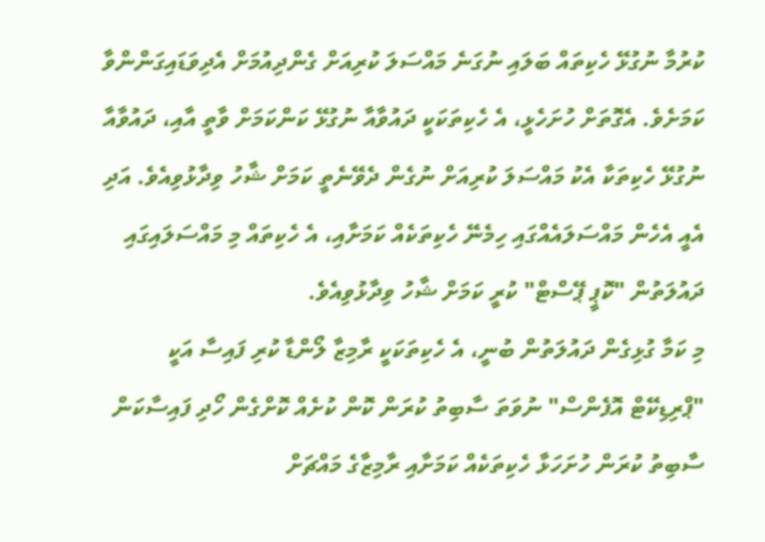ކުރުމާ ނުގުޅޭ ހެކިތައް ބަލައި ނުގަނެ މައްސަލަ ކުރިއަށް ގެންދިއުމަށް އެދިވަޑައިގަންންވާ ކަމަށެވެ. އެގޮތަށް ހުށަހެޅީ، އެ ހެކިތަކަކީ ދައުވާއާ ނުގުޅޭ ކަންކަމަށް ވާތީ އާއި، ދައުވާއާ ނުގުޅޭ ހެކިތަކާ އެކު މައްސަލަ ކުރިއަށް ނުގެން ދެވޭނެތީ ކަމަށް ޝާހު ވިދާޅުވިއެވެ. އަދި އެއީ އެހެން މައްސަލައެއްގައި ހިމެނޭ ހެކިތަކެއް ކަމަށާއި، އެ ހެކިތައް މި މައްސަލައިގައި ދައުލަތުން "ކޮޕީ ޕޭސްޓް" ކުރީ ކަމަށް ޝާހު ވިދާޅުވިއެވެ.
މި ކަމާ ގުޅިގެން ދައުލަތުން ބުނީ، އެ ހެކިތަކަކީ ރާމިޒާ ލޯންޑާ ކުރި ފައިސާ އަކީ "ޕްރިޑިކޭޓް އޮފެންސް" ނުވަތަ ސާބިތު ކުރަން ކޮން ކުށެއް ކޮށްގެން ހޯދި ފައިސާކަން ސާބިތު ކުރަން ހުށަހަޅާ ހެކިތަކެއް ކަމަށާއި ރާމިޒާގެ މައްޗަށް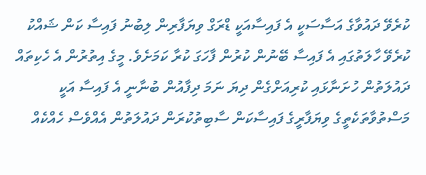ކުރެވޭ ދައުވާގެ އަސާސަކީ އެ ފައިސާއަކީ ޑްރަގް ވިޔަފާރިން ލިބުނު ފައިސާ ކަން ޝައްކު ކުރެވޭ ހާލަތުގައި އެ ފައިސާ ބޭނުން ކުރުން ފާހަގަ ކުރާ ކަމަށެވެ. މީގެ އިތުރުން އެ ހެކިތައް ދައުލަތުން ހުށަނާޅައި ކުރިއަށްގެން ދިޔަ ނަމަ ދިފާއުން ބުނާނީ އެ ފައިސާ އަކީ މަސްތުވާތަކެތީގެ ވިޔަފާރީގެ ފައިސާކަން ސާބިތުކުރަން ދައުލަތުން އެއްވެސް ހެއްކެއް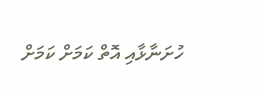ހުށަނާޅާއި އޮތް ކަމަށް ކަމަށް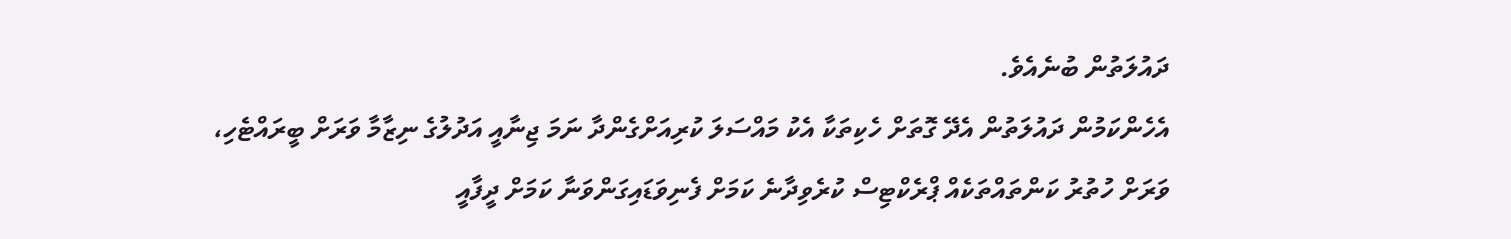ދައުލަތުން ބުނެއެވެ.
އެހެންކަމުން ދައުލަތުން އެދޭ ގޮތަށް ހެކިތަކާ އެކު މައްސަލަ ކުރިއަށްގެންދާ ނަމަ ޖިނާއީ އަދުލުގެ ނިޒާމާ ވަރަށް ބީރައްޓެހި، ވަރަށް ހުތުރު ކަންތައްތަކެއް ޕްރެކްޓިސް ކުރެވިދާނެ ކަމަށް ފެނިވަޑައިގަންވަނާ ކަމަށް ދީފާއީ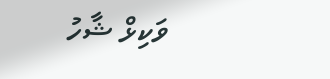ވަކިޅް ޝާހު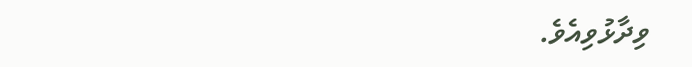ވިދާޅުވިއެވެ.